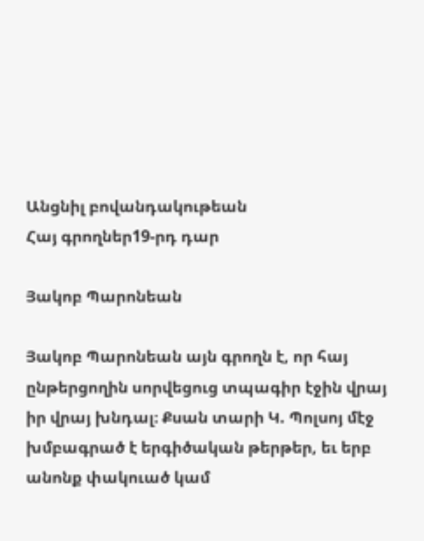Անցնիլ բովանդակութեան
Հայ գրողներ19-րդ դար

Յակոբ Պարոնեան

Յակոբ Պարոնեան այն գրողն է, որ հայ ընթերցողին սորվեցուց տպագիր էջին վրայ իր վրայ խնդալ։ Քսան տարի Կ. Պոլսոյ մէջ խմբագրած է երգիծական թերթեր, եւ երբ անոնք փակուած կամ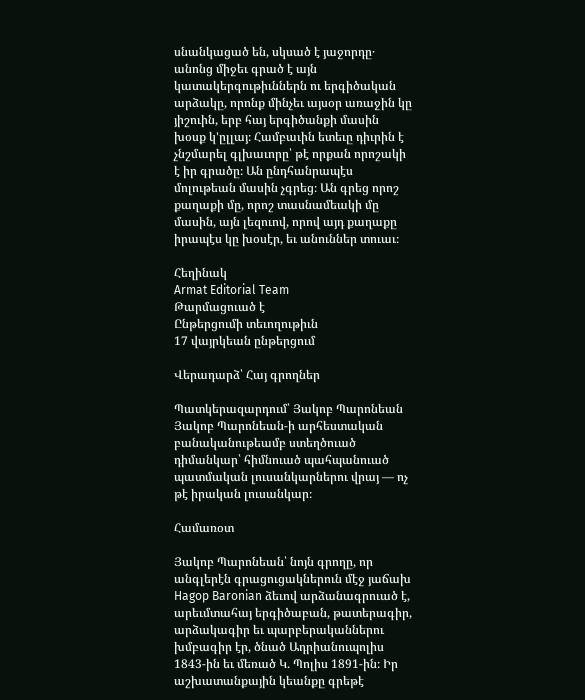սնանկացած են, սկսած է յաջորդը․ անոնց միջեւ գրած է այն կատակերգութիւններն ու երգիծական արձակը, որոնք մինչեւ այսօր առաջին կը յիշուին, երբ հայ երգիծանքի մասին խօսք կ'ըլլայ։ Համբաւին ետեւը դիւրին է չնշմարել գլխաւորը՝ թէ որքան որոշակի է իր գրածը։ Ան ընդհանրապէս մոլութեան մասին չգրեց։ Ան գրեց որոշ քաղաքի մը, որոշ տասնամեակի մը մասին, այն լեզուով, որով այդ քաղաքը իրապէս կը խօսէր, եւ անուններ տուաւ։

Հեղինակ
Armat Editorial Team
Թարմացուած է
Ընթերցումի տեւողութիւն
17 վայրկեան ընթերցում

Վերադարձ՝ Հայ գրողներ

Պատկերազարդում՝ Յակոբ Պարոնեան
Յակոբ Պարոնեան-ի արհեստական բանականութեամբ ստեղծուած դիմանկար՝ հիմնուած պահպանուած պատմական լուսանկարներու վրայ — ոչ թէ իրական լուսանկար։

Համառօտ

Յակոբ Պարոնեան՝ նոյն գրողը, որ անգլերէն գրացուցակներուն մէջ յաճախ Hagop Baronian ձեւով արձանագրուած է, արեւմտահայ երգիծաբան, թատերագիր, արձակագիր եւ պարբերականներու խմբագիր էր, ծնած Ադրիանուպոլիս 1843-ին եւ մեռած Կ. Պոլիս 1891-ին։ Իր աշխատանքային կեանքը գրեթէ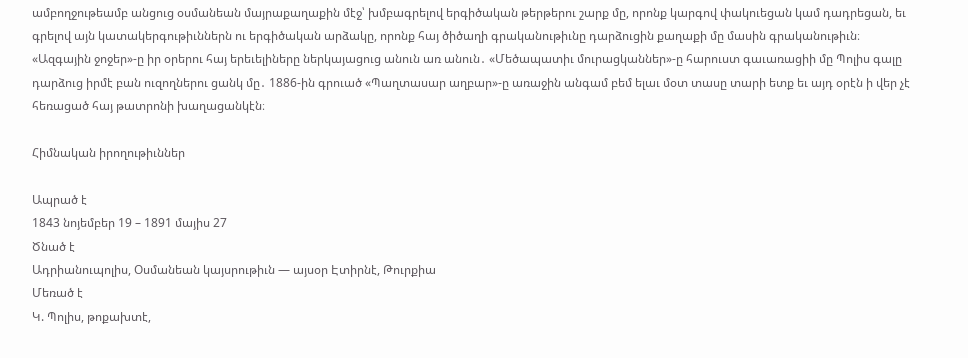ամբողջութեամբ անցուց օսմանեան մայրաքաղաքին մէջ՝ խմբագրելով երգիծական թերթերու շարք մը, որոնք կարգով փակուեցան կամ դադրեցան, եւ գրելով այն կատակերգութիւններն ու երգիծական արձակը, որոնք հայ ծիծաղի գրականութիւնը դարձուցին քաղաքի մը մասին գրականութիւն։ «Ազգային ջոջեր»-ը իր օրերու հայ երեւելիները ներկայացուց անուն առ անուն․ «Մեծապատիւ մուրացկաններ»-ը հարուստ գաւառացիի մը Պոլիս գալը դարձուց իրմէ բան ուզողներու ցանկ մը․ 1886-ին գրուած «Պաղտասար աղբար»-ը առաջին անգամ բեմ ելաւ մօտ տասը տարի ետք եւ այդ օրէն ի վեր չէ հեռացած հայ թատրոնի խաղացանկէն։

Հիմնական իրողութիւններ

Ապրած է
1843 նոյեմբեր 19 – 1891 մայիս 27
Ծնած է
Ադրիանուպոլիս, Օսմանեան կայսրութիւն — այսօր Էտիրնէ, Թուրքիա
Մեռած է
Կ. Պոլիս, թոքախտէ,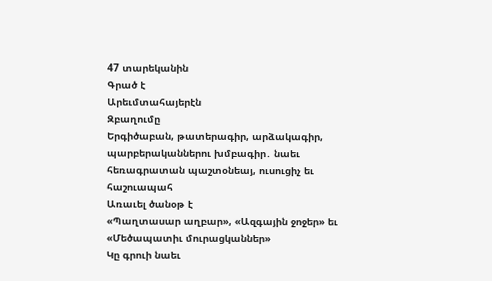47 տարեկանին
Գրած է
Արեւմտահայերէն
Զբաղումը
Երգիծաբան, թատերագիր, արձակագիր, պարբերականներու խմբագիր․ նաեւ հեռագրատան պաշտօնեայ, ուսուցիչ եւ հաշուապահ
Առաւել ծանօթ է
«Պաղտասար աղբար», «Ազգային ջոջեր» եւ «Մեծապատիւ մուրացկաններ»
Կը գրուի նաեւ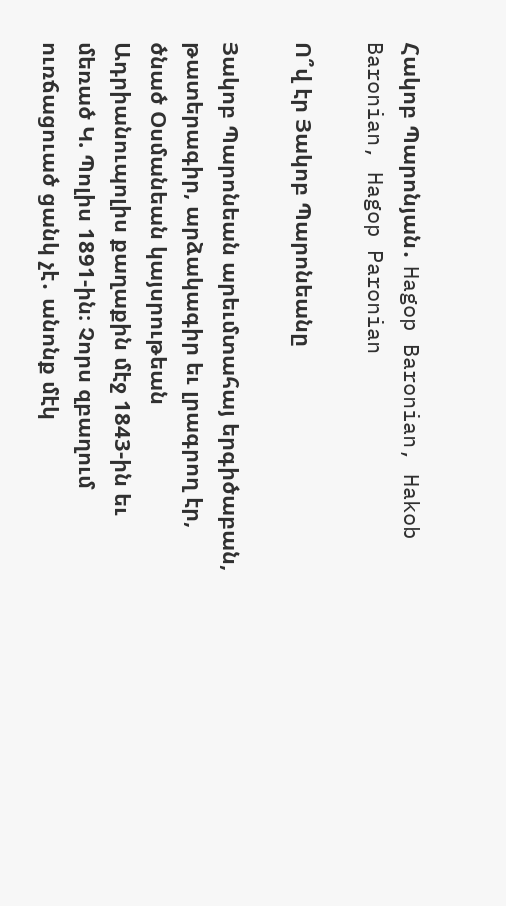Հակոբ Պարոնյան․ Hagop Baronian, Hakob Baronian, Hagop Paronian

Ո՞վ էր Յակոբ Պարոնեանը

Յակոբ Պարոնեան արեւմտահայ երգիծաբան, թատերագիր, արձակագիր եւ լրագրող էր, ծնած Օսմանեան կայսրութեան Ադրիանուպոլիս քաղաքին մէջ 1843-ին եւ մեռած Կ. Պոլիս 1891-ին։ Չորս զբաղում ուռճացուած ցանկ չէ․ անոնք մէկ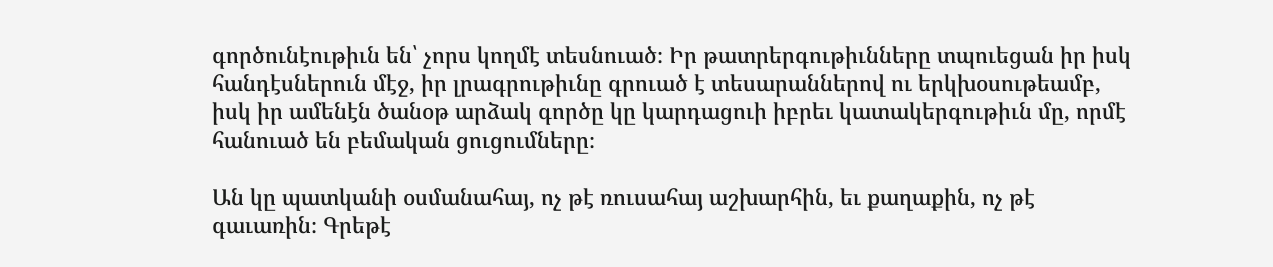գործունէութիւն են՝ չորս կողմէ տեսնուած։ Իր թատրերգութիւնները տպուեցան իր իսկ հանդէսներուն մէջ, իր լրագրութիւնը գրուած է տեսարաններով ու երկխօսութեամբ, իսկ իր ամենէն ծանօթ արձակ գործը կը կարդացուի իբրեւ կատակերգութիւն մը, որմէ հանուած են բեմական ցուցումները։

Ան կը պատկանի օսմանահայ, ոչ թէ ռուսահայ աշխարհին, եւ քաղաքին, ոչ թէ գաւառին։ Գրեթէ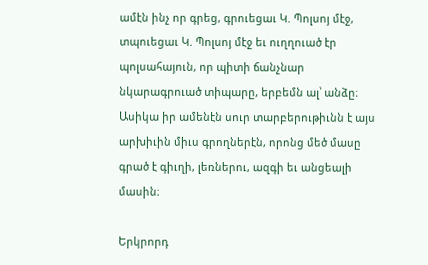ամէն ինչ որ գրեց, գրուեցաւ Կ. Պոլսոյ մէջ, տպուեցաւ Կ. Պոլսոյ մէջ եւ ուղղուած էր պոլսահայուն, որ պիտի ճանչնար նկարագրուած տիպարը, երբեմն ալ՝ անձը։ Ասիկա իր ամենէն սուր տարբերութիւնն է այս արխիւին միւս գրողներէն, որոնց մեծ մասը գրած է գիւղի, լեռներու, ազգի եւ անցեալի մասին։

Երկրորդ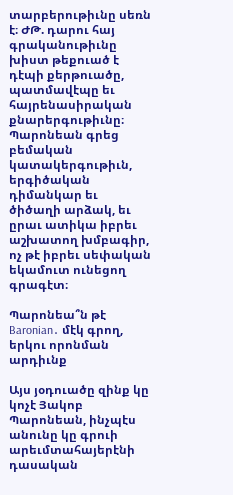տարբերութիւնը սեռն է։ ԺԹ. դարու հայ գրականութիւնը խիստ թեքուած է դէպի քերթուածը, պատմավէպը եւ հայրենասիրական քնարերգութիւնը։ Պարոնեան գրեց բեմական կատակերգութիւն, երգիծական դիմանկար եւ ծիծաղի արձակ, եւ ըրաւ ատիկա իբրեւ աշխատող խմբագիր, ոչ թէ իբրեւ սեփական եկամուտ ունեցող գրագէտ։

Պարոնեա՞ն թէ Baronian․ մէկ գրող, երկու որոնման արդիւնք

Այս յօդուածը զինք կը կոչէ Յակոբ Պարոնեան, ինչպէս անունը կը գրուի արեւմտահայերէնի դասական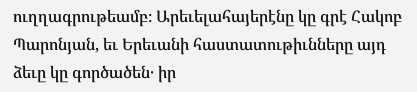ուղղագրութեամբ։ Արեւելահայերէնը կը գրէ Հակոբ Պարոնյան, եւ Երեւանի հաստատութիւնները այդ ձեւը կը գործածեն․ իր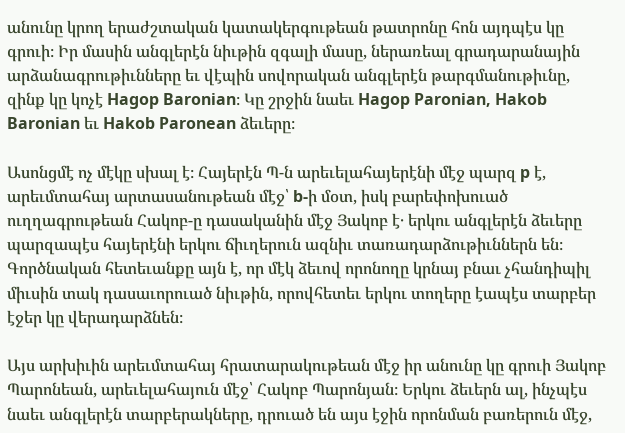անունը կրող երաժշտական կատակերգութեան թատրոնը հոն այդպէս կը գրուի։ Իր մասին անգլերէն նիւթին զգալի մասը, ներառեալ գրադարանային արձանագրութիւնները եւ վէպին սովորական անգլերէն թարգմանութիւնը, զինք կը կոչէ Hagop Baronian։ Կը շրջին նաեւ Hagop Paronian, Hakob Baronian եւ Hakob Paronean ձեւերը։

Ասոնցմէ ոչ մէկը սխալ է։ Հայերէն Պ-ն արեւելահայերէնի մէջ պարզ p է, արեւմտահայ արտասանութեան մէջ՝ b-ի մօտ, իսկ բարեփոխուած ուղղագրութեան Հակոբ-ը դասականին մէջ Յակոբ է․ երկու անգլերէն ձեւերը պարզապէս հայերէնի երկու ճիւղերուն ազնիւ տառադարձութիւններն են։ Գործնական հետեւանքը այն է, որ մէկ ձեւով որոնողը կրնայ բնաւ չհանդիպիլ միւսին տակ դասաւորուած նիւթին, որովհետեւ երկու տողերը էապէս տարբեր էջեր կը վերադարձնեն։

Այս արխիւին արեւմտահայ հրատարակութեան մէջ իր անունը կը գրուի Յակոբ Պարոնեան, արեւելահայուն մէջ՝ Հակոբ Պարոնյան։ Երկու ձեւերն ալ, ինչպէս նաեւ անգլերէն տարբերակները, դրուած են այս էջին որոնման բառերուն մէջ,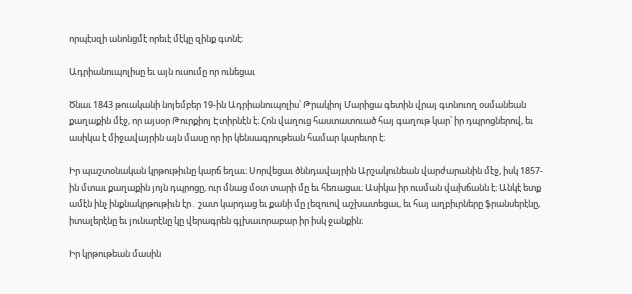որպէսզի անոնցմէ որեւէ մէկը զինք գտնէ։

Ադրիանուպոլիսը եւ այն ուսումը որ ունեցաւ

Ծնաւ 1843 թուականի նոյեմբեր 19-ին Ադրիանուպոլիս՝ Թրակիոյ Մարիցա գետին վրայ գտնուող օսմանեան քաղաքին մէջ, որ այսօր Թուրքիոյ Էտիրնէն է։ Հոն վաղուց հաստատուած հայ գաղութ կար՝ իր դպրոցներով, եւ ասիկա է միջավայրին այն մասը որ իր կենսագրութեան համար կարեւոր է։

Իր պաշտօնական կրթութիւնը կարճ եղաւ։ Սորվեցաւ ծննդավայրին Արշակունեան վարժարանին մէջ, իսկ 1857-ին մտաւ քաղաքին յոյն դպրոցը, ուր մնաց մօտ տարի մը եւ հեռացաւ։ Ասիկա իր ուսման վախճանն է։ Անկէ ետք ամէն ինչ ինքնակրթութիւն էր․ շատ կարդաց եւ քանի մը լեզուով աշխատեցաւ, եւ հայ աղբիւրները ֆրանսերէնը, իտալերէնը եւ յունարէնը կը վերագրեն գլխաւորաբար իր իսկ ջանքին։

Իր կրթութեան մասին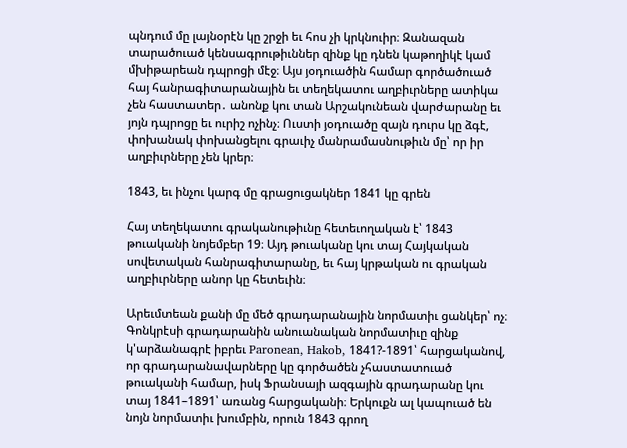պնդում մը լայնօրէն կը շրջի եւ հոս չի կրկնուիր։ Զանազան տարածուած կենսագրութիւններ զինք կը դնեն կաթողիկէ կամ մխիթարեան դպրոցի մէջ։ Այս յօդուածին համար գործածուած հայ հանրագիտարանային եւ տեղեկատու աղբիւրները ատիկա չեն հաստատեր․ անոնք կու տան Արշակունեան վարժարանը եւ յոյն դպրոցը եւ ուրիշ ոչինչ։ Ուստի յօդուածը զայն դուրս կը ձգէ, փոխանակ փոխանցելու գրաւիչ մանրամասնութիւն մը՝ որ իր աղբիւրները չեն կրեր։

1843, եւ ինչու կարգ մը գրացուցակներ 1841 կը գրեն

Հայ տեղեկատու գրականութիւնը հետեւողական է՝ 1843 թուականի նոյեմբեր 19։ Այդ թուականը կու տայ Հայկական սովետական հանրագիտարանը, եւ հայ կրթական ու գրական աղբիւրները անոր կը հետեւին։

Արեւմտեան քանի մը մեծ գրադարանային նորմատիւ ցանկեր՝ ոչ։ Գոնկրէսի գրադարանին անուանական նորմատիւը զինք կ'արձանագրէ իբրեւ Paronean, Hakob, 1841?-1891՝ հարցականով, որ գրադարանավարները կը գործածեն չհաստատուած թուականի համար, իսկ Ֆրանսայի ազգային գրադարանը կու տայ 1841–1891՝ առանց հարցականի։ Երկուքն ալ կապուած են նոյն նորմատիւ խումբին, որուն 1843 գրող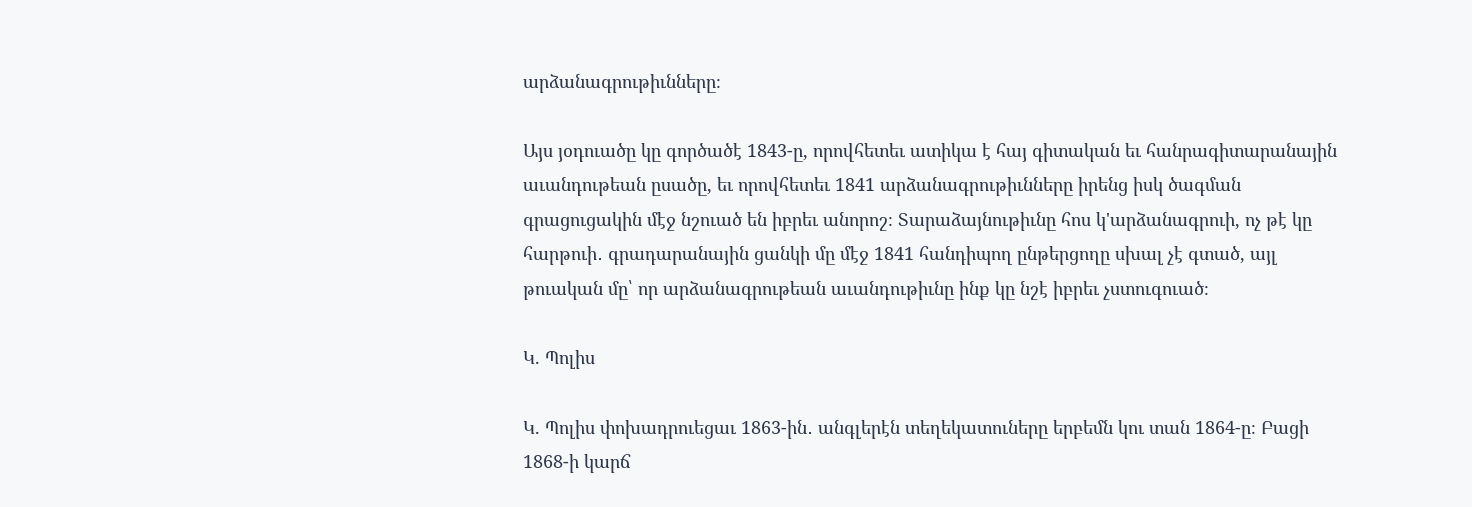արձանագրութիւնները։

Այս յօդուածը կը գործածէ 1843-ը, որովհետեւ ատիկա է հայ գիտական եւ հանրագիտարանային աւանդութեան ըսածը, եւ որովհետեւ 1841 արձանագրութիւնները իրենց իսկ ծագման գրացուցակին մէջ նշուած են իբրեւ անորոշ։ Տարաձայնութիւնը հոս կ'արձանագրուի, ոչ թէ կը հարթուի․ գրադարանային ցանկի մը մէջ 1841 հանդիպող ընթերցողը սխալ չէ գտած, այլ թուական մը՝ որ արձանագրութեան աւանդութիւնը ինք կը նշէ իբրեւ չստուգուած։

Կ. Պոլիս

Կ. Պոլիս փոխադրուեցաւ 1863-ին․ անգլերէն տեղեկատուները երբեմն կու տան 1864-ը։ Բացի 1868-ի կարճ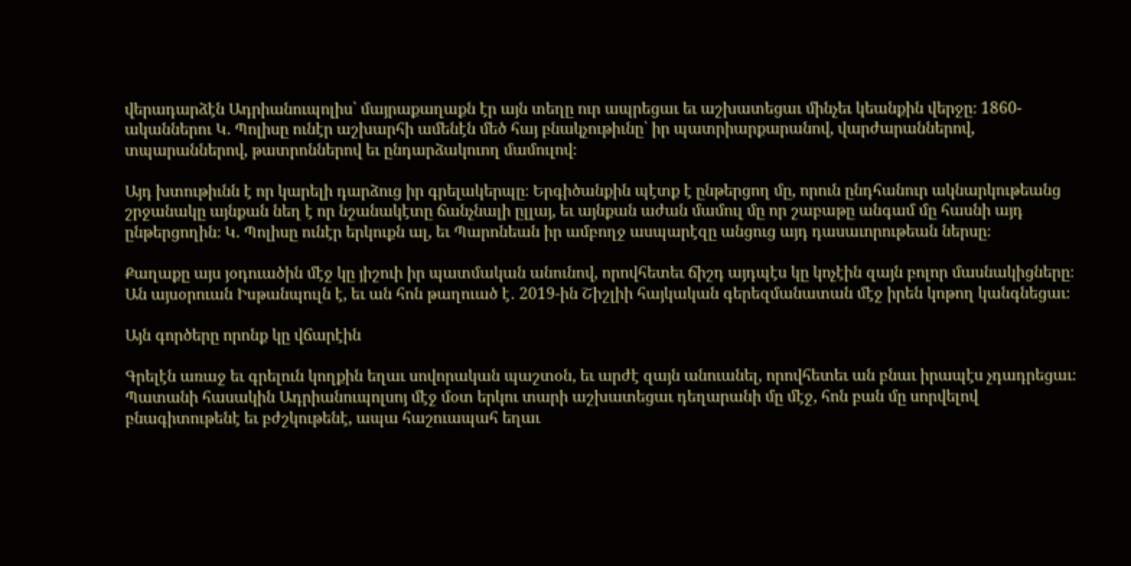վերադարձէն Ադրիանուպոլիս՝ մայրաքաղաքն էր այն տեղը ուր ապրեցաւ եւ աշխատեցաւ մինչեւ կեանքին վերջը։ 1860-ականներու Կ. Պոլիսը ունէր աշխարհի ամենէն մեծ հայ բնակչութիւնը՝ իր պատրիարքարանով, վարժարաններով, տպարաններով, թատրոններով եւ ընդարձակուող մամուլով։

Այդ խտութիւնն է որ կարելի դարձուց իր գրելակերպը։ Երգիծանքին պէտք է ընթերցող մը, որուն ընդհանուր ակնարկութեանց շրջանակը այնքան նեղ է որ նշանակէտը ճանչնալի ըլլայ, եւ այնքան աժան մամուլ մը որ շաբաթը անգամ մը հասնի այդ ընթերցողին։ Կ. Պոլիսը ունէր երկուքն ալ, եւ Պարոնեան իր ամբողջ ասպարէզը անցուց այդ դասաւորութեան ներսը։

Քաղաքը այս յօդուածին մէջ կը յիշուի իր պատմական անունով, որովհետեւ ճիշդ այդպէս կը կոչէին զայն բոլոր մասնակիցները։ Ան այսօրուան Իսթանպուլն է, եւ ան հոն թաղուած է․ 2019-ին Շիշլիի հայկական գերեզմանատան մէջ իրեն կոթող կանգնեցաւ։

Այն գործերը որոնք կը վճարէին

Գրելէն առաջ եւ գրելուն կողքին եղաւ սովորական պաշտօն, եւ արժէ զայն անուանել, որովհետեւ ան բնաւ իրապէս չդադրեցաւ։ Պատանի հասակին Ադրիանուպոլսոյ մէջ մօտ երկու տարի աշխատեցաւ դեղարանի մը մէջ, հոն բան մը սորվելով բնագիտութենէ եւ բժշկութենէ, ապա հաշուապահ եղաւ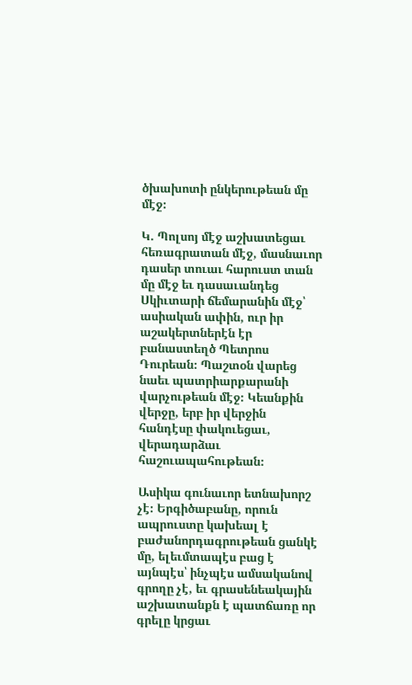ծխախոտի ընկերութեան մը մէջ։

Կ. Պոլսոյ մէջ աշխատեցաւ հեռագրատան մէջ, մասնաւոր դասեր տուաւ հարուստ տան մը մէջ եւ դասաւանդեց Սկիւտարի ճեմարանին մէջ՝ ասիական ափին, ուր իր աշակերտներէն էր բանաստեղծ Պետրոս Դուրեան։ Պաշտօն վարեց նաեւ պատրիարքարանի վարչութեան մէջ։ Կեանքին վերջը, երբ իր վերջին հանդէսը փակուեցաւ, վերադարձաւ հաշուապահութեան։

Ասիկա գունաւոր ետնախորշ չէ։ Երգիծաբանը, որուն ապրուստը կախեալ է բաժանորդագրութեան ցանկէ մը, ելեւմտապէս բաց է այնպէս՝ ինչպէս ամսականով գրողը չէ, եւ գրասենեակային աշխատանքն է պատճառը որ գրելը կրցաւ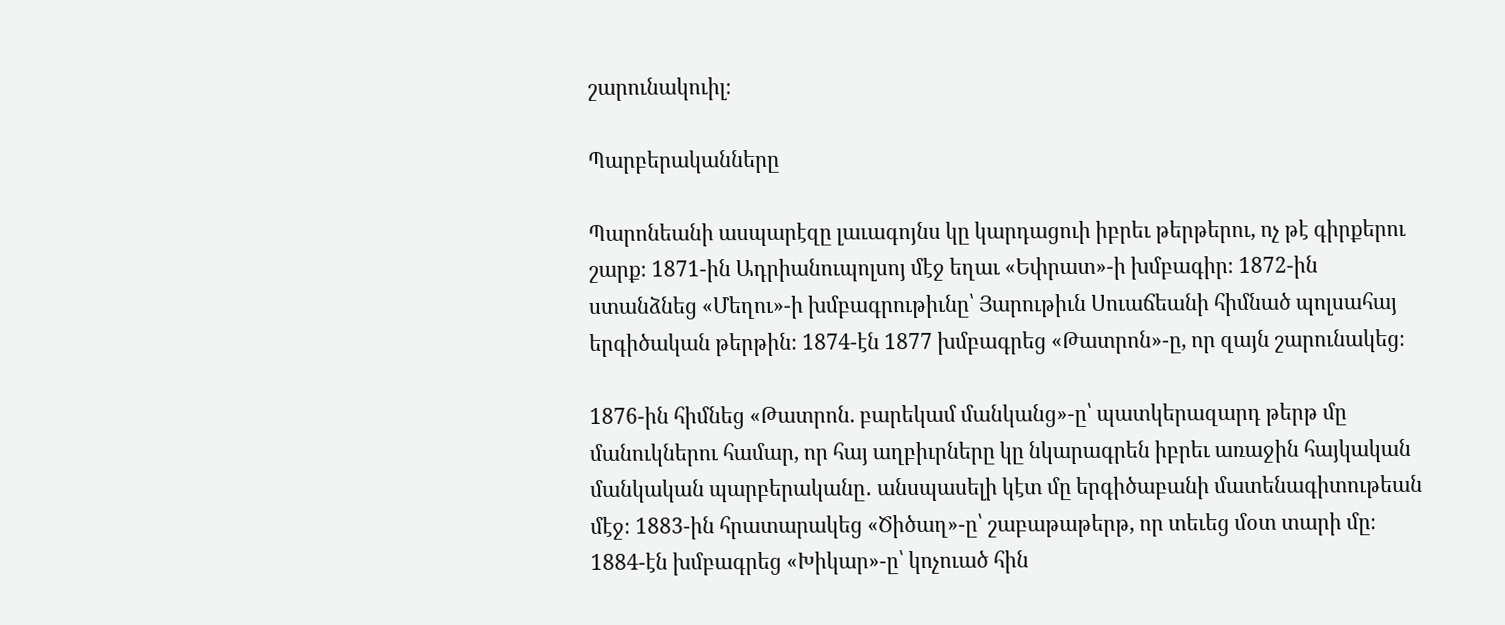շարունակուիլ։

Պարբերականները

Պարոնեանի ասպարէզը լաւագոյնս կը կարդացուի իբրեւ թերթերու, ոչ թէ գիրքերու շարք։ 1871-ին Ադրիանուպոլսոյ մէջ եղաւ «Եփրատ»-ի խմբագիր։ 1872-ին ստանձնեց «Մեղու»-ի խմբագրութիւնը՝ Յարութիւն Սուաճեանի հիմնած պոլսահայ երգիծական թերթին։ 1874-էն 1877 խմբագրեց «Թատրոն»-ը, որ զայն շարունակեց։

1876-ին հիմնեց «Թատրոն. բարեկամ մանկանց»-ը՝ պատկերազարդ թերթ մը մանուկներու համար, որ հայ աղբիւրները կը նկարագրեն իբրեւ առաջին հայկական մանկական պարբերականը․ անսպասելի կէտ մը երգիծաբանի մատենագիտութեան մէջ։ 1883-ին հրատարակեց «Ծիծաղ»-ը՝ շաբաթաթերթ, որ տեւեց մօտ տարի մը։ 1884-էն խմբագրեց «Խիկար»-ը՝ կոչուած հին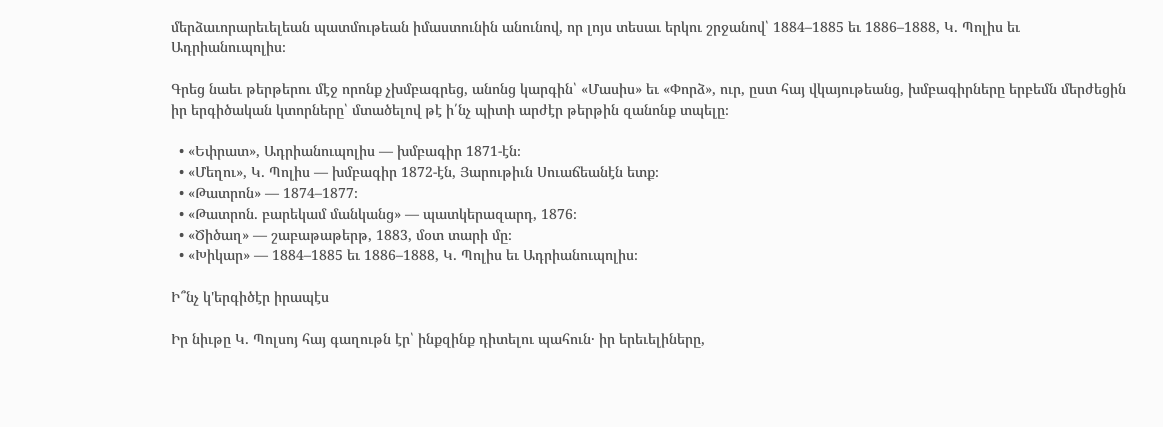մերձաւորարեւելեան պատմութեան իմաստունին անունով, որ լոյս տեսաւ երկու շրջանով՝ 1884–1885 եւ 1886–1888, Կ. Պոլիս եւ Ադրիանուպոլիս։

Գրեց նաեւ թերթերու մէջ որոնք չխմբագրեց, անոնց կարգին՝ «Մասիս» եւ «Փորձ», ուր, ըստ հայ վկայութեանց, խմբագիրները երբեմն մերժեցին իր երգիծական կտորները՝ մտածելով թէ ի՛նչ պիտի արժէր թերթին զանոնք տպելը։

  • «Եփրատ», Ադրիանուպոլիս — խմբագիր 1871-էն։
  • «Մեղու», Կ. Պոլիս — խմբագիր 1872-էն, Յարութիւն Սուաճեանէն ետք։
  • «Թատրոն» — 1874–1877։
  • «Թատրոն. բարեկամ մանկանց» — պատկերազարդ, 1876։
  • «Ծիծաղ» — շաբաթաթերթ, 1883, մօտ տարի մը։
  • «Խիկար» — 1884–1885 եւ 1886–1888, Կ. Պոլիս եւ Ադրիանուպոլիս։

Ի՞նչ կ'երգիծէր իրապէս

Իր նիւթը Կ. Պոլսոյ հայ գաղութն էր՝ ինքզինք դիտելու պահուն․ իր երեւելիները,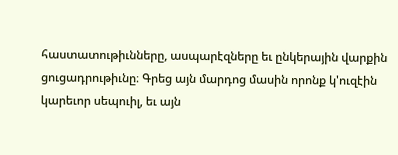հաստատութիւնները, ասպարէզները եւ ընկերային վարքին ցուցադրութիւնը։ Գրեց այն մարդոց մասին որոնք կ'ուզէին կարեւոր սեպուիլ, եւ այն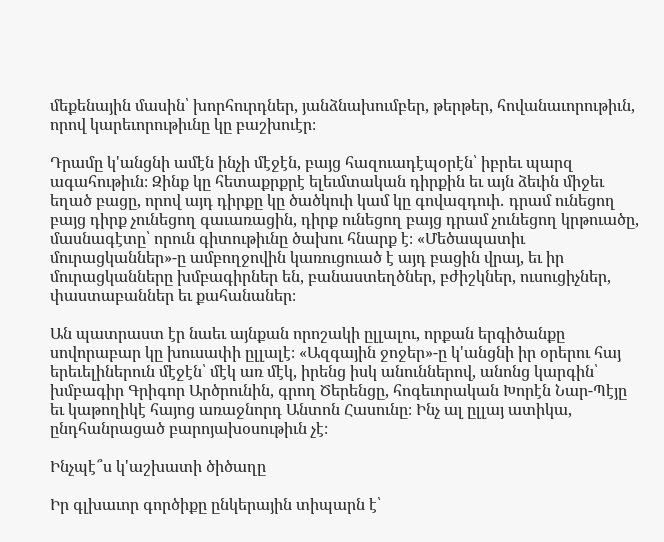մեքենային մասին՝ խորհուրդներ, յանձնախումբեր, թերթեր, հովանաւորութիւն, որով կարեւորութիւնը կը բաշխուէր։

Դրամը կ'անցնի ամէն ինչի մէջէն, բայց հազուադէպօրէն՝ իբրեւ պարզ ագահութիւն։ Զինք կը հետաքրքրէ ելեւմտական դիրքին եւ այն ձեւին միջեւ եղած բացը, որով այդ դիրքը կը ծածկուի կամ կը գովազդուի․ դրամ ունեցող բայց դիրք չունեցող գաւառացին, դիրք ունեցող բայց դրամ չունեցող կրթուածը, մասնագէտը՝ որուն գիտութիւնը ծախու հնարք է։ «Մեծապատիւ մուրացկաններ»-ը ամբողջովին կառուցուած է այդ բացին վրայ, եւ իր մուրացկանները խմբագիրներ են, բանաստեղծներ, բժիշկներ, ուսուցիչներ, փաստաբաններ եւ քահանաներ։

Ան պատրաստ էր նաեւ այնքան որոշակի ըլլալու, որքան երգիծանքը սովորաբար կը խուսափի ըլլալէ։ «Ազգային ջոջեր»-ը կ'անցնի իր օրերու հայ երեւելիներուն մէջէն՝ մէկ առ մէկ, իրենց իսկ անուններով, անոնց կարգին՝ խմբագիր Գրիգոր Արծրունին, գրող Ծերենցը, հոգեւորական Խորէն Նար-Պէյը եւ կաթողիկէ հայոց առաջնորդ Անտոն Հասունը։ Ինչ ալ ըլլայ ատիկա, ընդհանրացած բարոյախօսութիւն չէ։

Ինչպէ՞ս կ'աշխատի ծիծաղը

Իր գլխաւոր գործիքը ընկերային տիպարն է՝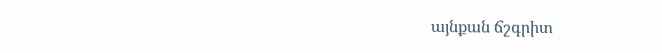այնքան ճշգրիտ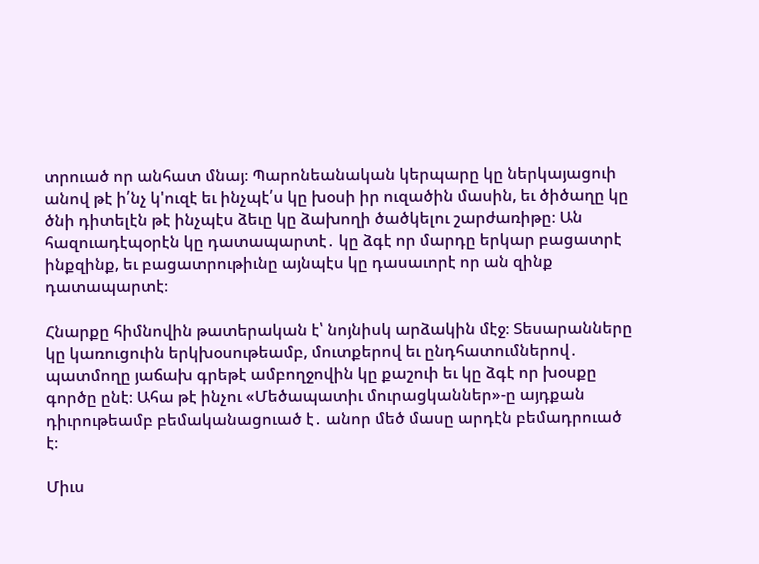տրուած որ անհատ մնայ։ Պարոնեանական կերպարը կը ներկայացուի անով թէ ի՛նչ կ'ուզէ եւ ինչպէ՛ս կը խօսի իր ուզածին մասին, եւ ծիծաղը կը ծնի դիտելէն թէ ինչպէս ձեւը կը ձախողի ծածկելու շարժառիթը։ Ան հազուադէպօրէն կը դատապարտէ․ կը ձգէ որ մարդը երկար բացատրէ ինքզինք, եւ բացատրութիւնը այնպէս կը դասաւորէ որ ան զինք դատապարտէ։

Հնարքը հիմնովին թատերական է՝ նոյնիսկ արձակին մէջ։ Տեսարանները կը կառուցուին երկխօսութեամբ, մուտքերով եւ ընդհատումներով․ պատմողը յաճախ գրեթէ ամբողջովին կը քաշուի եւ կը ձգէ որ խօսքը գործը ընէ։ Ահա թէ ինչու «Մեծապատիւ մուրացկաններ»-ը այդքան դիւրութեամբ բեմականացուած է․ անոր մեծ մասը արդէն բեմադրուած է։

Միւս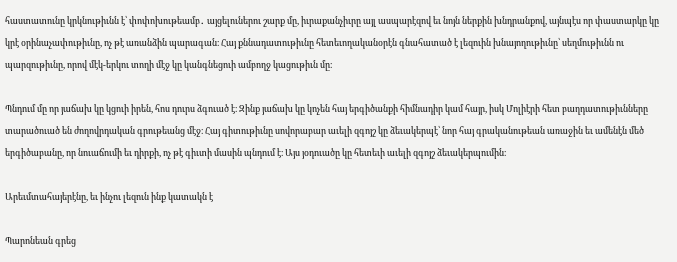հաստատունը կրկնութիւնն է՝ փոփոխութեամբ․ այցելուներու շարք մը, իւրաքանչիւրը այլ ասպարէզով եւ նոյն ներքին խնդրանքով, այնպէս որ փաստարկը կը կրէ օրինաչափութիւնը, ոչ թէ առանձին պարագան։ Հայ քննադատութիւնը հետեւողականօրէն գնահատած է լեզուին խնայողութիւնը՝ սեղմութիւնն ու պարզութիւնը, որով մէկ-երկու տողի մէջ կը կանգնեցուի ամբողջ կացութիւն մը։

Պնդում մը որ յաճախ կը կցուի իրեն, հոս դուրս ձգուած է։ Զինք յաճախ կը կոչեն հայ երգիծանքի հիմնադիր կամ հայր, իսկ Մոլիէրի հետ բաղդատութիւնները տարածուած են ժողովրդական գրութեանց մէջ։ Հայ գիտութիւնը սովորաբար աւելի զգոյշ կը ձեւակերպէ՝ նոր հայ գրականութեան առաջին եւ ամենէն մեծ երգիծաբանը, որ նուաճումի եւ դիրքի, ոչ թէ գիւտի մասին պնդում է։ Այս յօդուածը կը հետեւի աւելի զգոյշ ձեւակերպումին։

Արեւմտահայերէնը, եւ ինչու լեզուն ինք կատակն է

Պարոնեան գրեց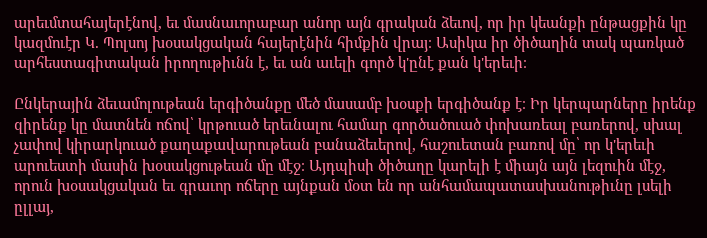արեւմտահայերէնով, եւ մասնաւորաբար անոր այն գրական ձեւով, որ իր կեանքի ընթացքին կը կազմուէր Կ. Պոլսոյ խօսակցական հայերէնին հիմքին վրայ։ Ասիկա իր ծիծաղին տակ պառկած արհեստագիտական իրողութիւնն է, եւ ան աւելի գործ կ'ընէ քան կ'երեւի։

Ընկերային ձեւամոլութեան երգիծանքը մեծ մասամբ խօսքի երգիծանք է։ Իր կերպարները իրենք զիրենք կը մատնեն ոճով՝ կրթուած երեւնալու համար գործածուած փոխառեալ բառերով, սխալ չափով կիրարկուած քաղաքավարութեան բանաձեւերով, հաշուետան բառով մը՝ որ կ'երեւի արուեստի մասին խօսակցութեան մը մէջ։ Այդպիսի ծիծաղը կարելի է միայն այն լեզուին մէջ, որուն խօսակցական եւ գրաւոր ոճերը այնքան մօտ են որ անհամապատասխանութիւնը լսելի ըլլայ,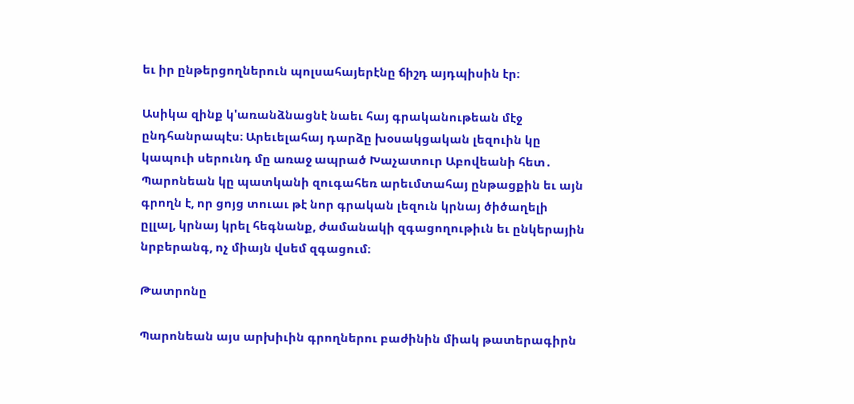եւ իր ընթերցողներուն պոլսահայերէնը ճիշդ այդպիսին էր։

Ասիկա զինք կ'առանձնացնէ նաեւ հայ գրականութեան մէջ ընդհանրապէս։ Արեւելահայ դարձը խօսակցական լեզուին կը կապուի սերունդ մը առաջ ապրած Խաչատուր Աբովեանի հետ․ Պարոնեան կը պատկանի զուգահեռ արեւմտահայ ընթացքին եւ այն գրողն է, որ ցոյց տուաւ թէ նոր գրական լեզուն կրնայ ծիծաղելի ըլլալ, կրնայ կրել հեգնանք, ժամանակի զգացողութիւն եւ ընկերային նրբերանգ, ոչ միայն վսեմ զգացում։

Թատրոնը

Պարոնեան այս արխիւին գրողներու բաժինին միակ թատերագիրն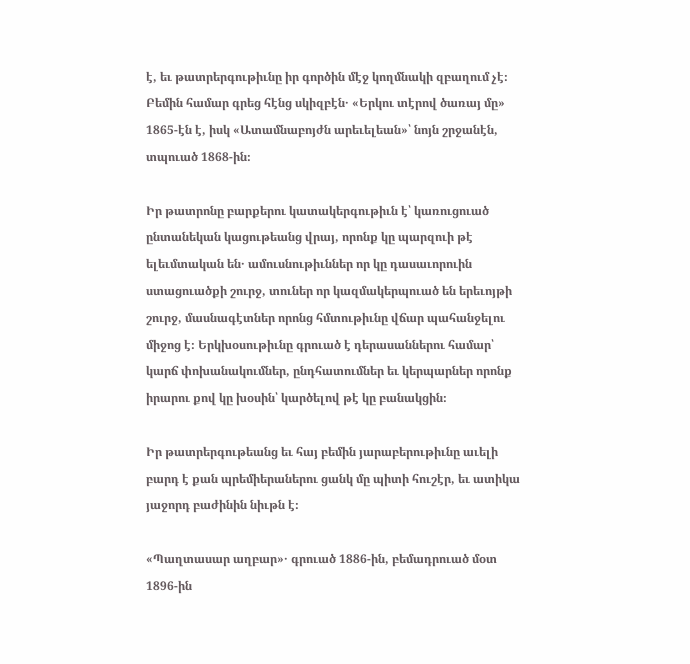է, եւ թատրերգութիւնը իր գործին մէջ կողմնակի զբաղում չէ։ Բեմին համար գրեց հէնց սկիզբէն․ «Երկու տէրով ծառայ մը» 1865-էն է, իսկ «Ատամնաբոյժն արեւելեան»՝ նոյն շրջանէն, տպուած 1868-ին։

Իր թատրոնը բարքերու կատակերգութիւն է՝ կառուցուած ընտանեկան կացութեանց վրայ, որոնք կը պարզուի թէ ելեւմտական են․ ամուսնութիւններ որ կը դասաւորուին ստացուածքի շուրջ, տուներ որ կազմակերպուած են երեւոյթի շուրջ, մասնագէտներ որոնց հմտութիւնը վճար պահանջելու միջոց է։ Երկխօսութիւնը գրուած է դերասաններու համար՝ կարճ փոխանակումներ, ընդհատումներ եւ կերպարներ որոնք իրարու քով կը խօսին՝ կարծելով թէ կը բանակցին։

Իր թատրերգութեանց եւ հայ բեմին յարաբերութիւնը աւելի բարդ է քան պրեմիերաներու ցանկ մը պիտի հուշէր, եւ ատիկա յաջորդ բաժինին նիւթն է։

«Պաղտասար աղբար»․ գրուած 1886-ին, բեմադրուած մօտ 1896-ին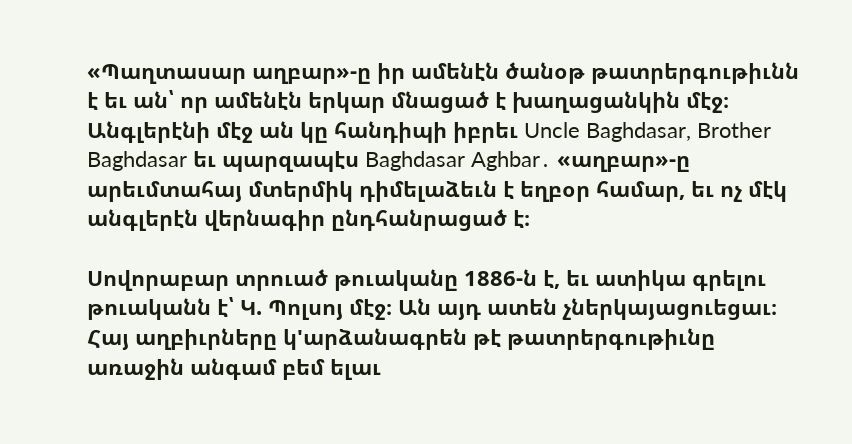«Պաղտասար աղբար»-ը իր ամենէն ծանօթ թատրերգութիւնն է եւ ան՝ որ ամենէն երկար մնացած է խաղացանկին մէջ։ Անգլերէնի մէջ ան կը հանդիպի իբրեւ Uncle Baghdasar, Brother Baghdasar եւ պարզապէս Baghdasar Aghbar․ «աղբար»-ը արեւմտահայ մտերմիկ դիմելաձեւն է եղբօր համար, եւ ոչ մէկ անգլերէն վերնագիր ընդհանրացած է։

Սովորաբար տրուած թուականը 1886-ն է, եւ ատիկա գրելու թուականն է՝ Կ. Պոլսոյ մէջ։ Ան այդ ատեն չներկայացուեցաւ։ Հայ աղբիւրները կ'արձանագրեն թէ թատրերգութիւնը առաջին անգամ բեմ ելաւ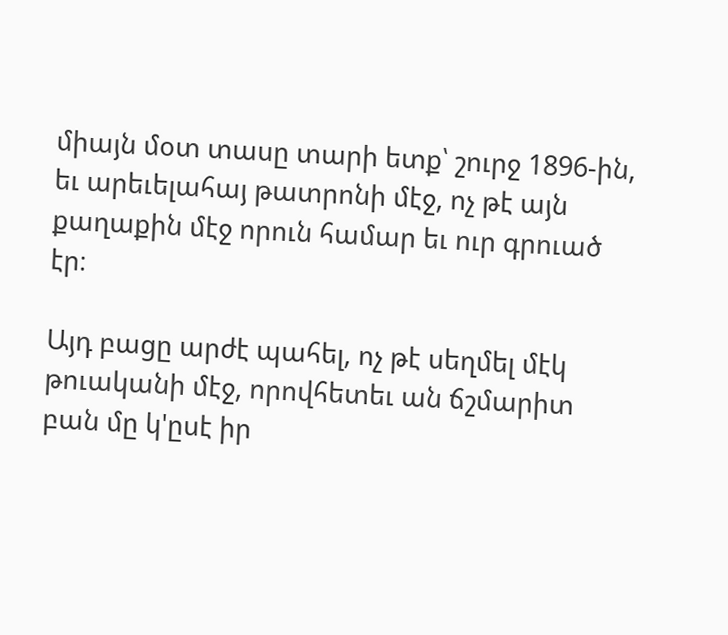միայն մօտ տասը տարի ետք՝ շուրջ 1896-ին, եւ արեւելահայ թատրոնի մէջ, ոչ թէ այն քաղաքին մէջ որուն համար եւ ուր գրուած էր։

Այդ բացը արժէ պահել, ոչ թէ սեղմել մէկ թուականի մէջ, որովհետեւ ան ճշմարիտ բան մը կ'ըսէ իր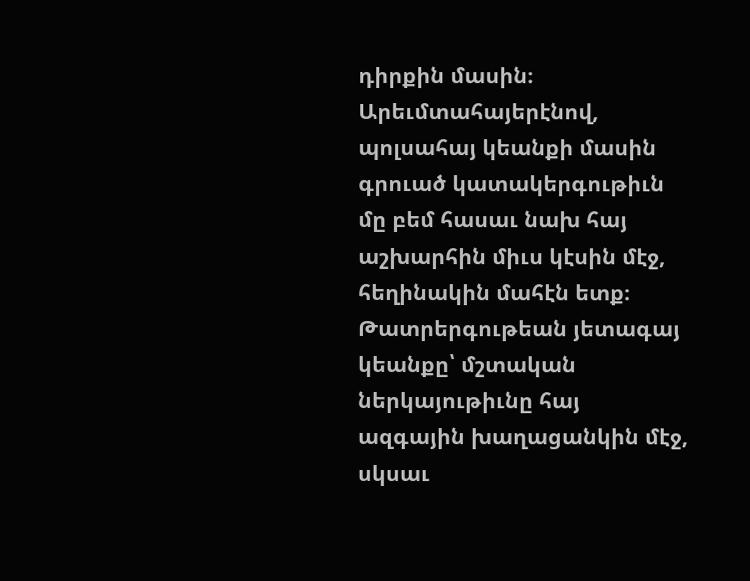դիրքին մասին։ Արեւմտահայերէնով, պոլսահայ կեանքի մասին գրուած կատակերգութիւն մը բեմ հասաւ նախ հայ աշխարհին միւս կէսին մէջ, հեղինակին մահէն ետք։ Թատրերգութեան յետագայ կեանքը՝ մշտական ներկայութիւնը հայ ազգային խաղացանկին մէջ, սկսաւ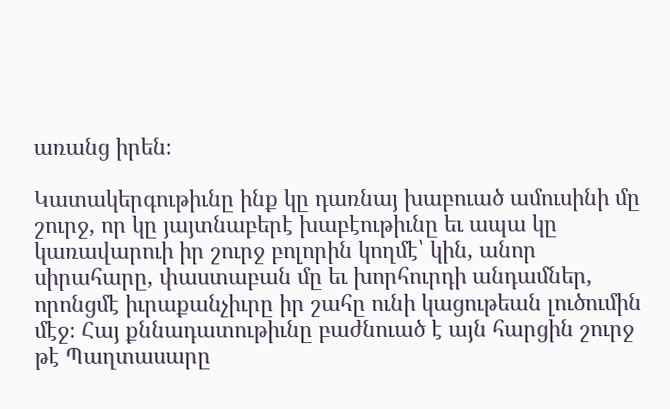առանց իրեն։

Կատակերգութիւնը ինք կը դառնայ խաբուած ամուսինի մը շուրջ, որ կը յայտնաբերէ խաբէութիւնը եւ ապա կը կառավարուի իր շուրջ բոլորին կողմէ՝ կին, անոր սիրահարը, փաստաբան մը եւ խորհուրդի անդամներ, որոնցմէ իւրաքանչիւրը իր շահը ունի կացութեան լուծումին մէջ։ Հայ քննադատութիւնը բաժնուած է այն հարցին շուրջ թէ Պաղտասարը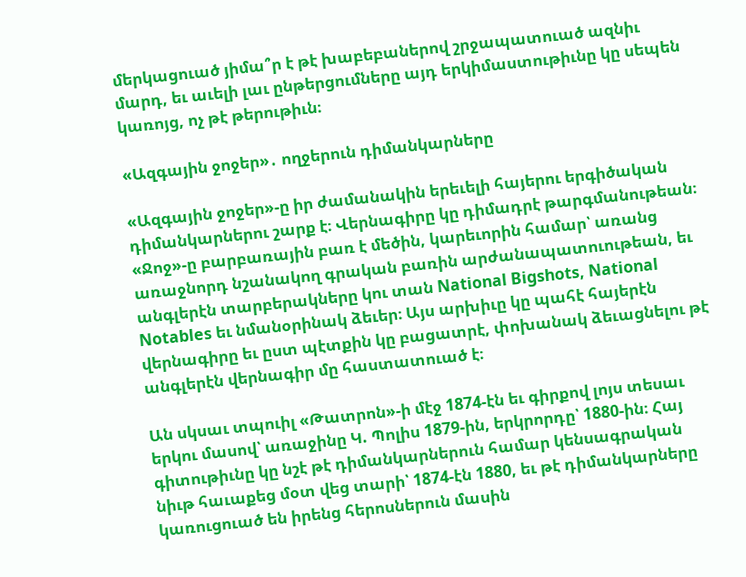մերկացուած յիմա՞ր է թէ խաբեբաներով շրջապատուած ազնիւ մարդ, եւ աւելի լաւ ընթերցումները այդ երկիմաստութիւնը կը սեպեն կառոյց, ոչ թէ թերութիւն։

«Ազգային ջոջեր»․ ողջերուն դիմանկարները

«Ազգային ջոջեր»-ը իր ժամանակին երեւելի հայերու երգիծական դիմանկարներու շարք է։ Վերնագիրը կը դիմադրէ թարգմանութեան։ «Ջոջ»-ը բարբառային բառ է մեծին, կարեւորին համար՝ առանց առաջնորդ նշանակող գրական բառին արժանապատուութեան, եւ անգլերէն տարբերակները կու տան National Bigshots, National Notables եւ նմանօրինակ ձեւեր։ Այս արխիւը կը պահէ հայերէն վերնագիրը եւ ըստ պէտքին կը բացատրէ, փոխանակ ձեւացնելու թէ անգլերէն վերնագիր մը հաստատուած է։

Ան սկսաւ տպուիլ «Թատրոն»-ի մէջ 1874-էն եւ գիրքով լոյս տեսաւ երկու մասով՝ առաջինը Կ. Պոլիս 1879-ին, երկրորդը՝ 1880-ին։ Հայ գիտութիւնը կը նշէ թէ դիմանկարներուն համար կենսագրական նիւթ հաւաքեց մօտ վեց տարի՝ 1874-էն 1880, եւ թէ դիմանկարները կառուցուած են իրենց հերոսներուն մասին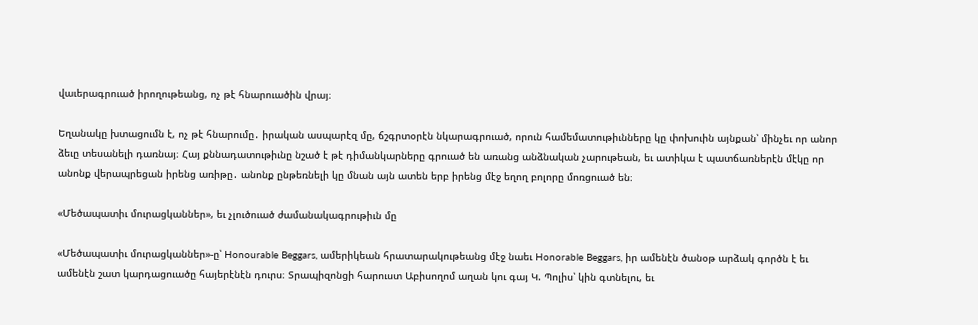վաւերագրուած իրողութեանց, ոչ թէ հնարուածին վրայ։

Եղանակը խտացումն է, ոչ թէ հնարումը․ իրական ասպարէզ մը, ճշգրտօրէն նկարագրուած, որուն համեմատութիւնները կը փոխուին այնքան՝ մինչեւ որ անոր ձեւը տեսանելի դառնայ։ Հայ քննադատութիւնը նշած է թէ դիմանկարները գրուած են առանց անձնական չարութեան, եւ ատիկա է պատճառներէն մէկը որ անոնք վերապրեցան իրենց առիթը․ անոնք ընթեռնելի կը մնան այն ատեն երբ իրենց մէջ եղող բոլորը մոռցուած են։

«Մեծապատիւ մուրացկաններ», եւ չլուծուած ժամանակագրութիւն մը

«Մեծապատիւ մուրացկաններ»-ը՝ Honourable Beggars, ամերիկեան հրատարակութեանց մէջ նաեւ Honorable Beggars, իր ամենէն ծանօթ արձակ գործն է եւ ամենէն շատ կարդացուածը հայերէնէն դուրս։ Տրապիզոնցի հարուստ Աբիսողոմ աղան կու գայ Կ. Պոլիս՝ կին գտնելու, եւ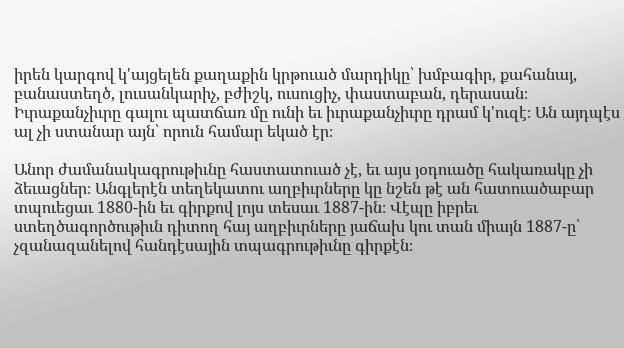իրեն կարգով կ'այցելեն քաղաքին կրթուած մարդիկը՝ խմբագիր, քահանայ, բանաստեղծ, լուսանկարիչ, բժիշկ, ուսուցիչ, փաստաբան, դերասան։ Իւրաքանչիւրը գալու պատճառ մը ունի եւ իւրաքանչիւրը դրամ կ'ուզէ։ Ան այդպէս ալ չի ստանար այն՝ որուն համար եկած էր։

Անոր ժամանակագրութիւնը հաստատուած չէ, եւ այս յօդուածը հակառակը չի ձեւացներ։ Անգլերէն տեղեկատու աղբիւրները կը նշեն թէ ան հատուածաբար տպուեցաւ 1880-ին եւ գիրքով լոյս տեսաւ 1887-ին։ Վէպը իբրեւ ստեղծագործութիւն դիտող հայ աղբիւրները յաճախ կու տան միայն 1887-ը՝ չզանազանելով հանդէսային տպագրութիւնը գիրքէն։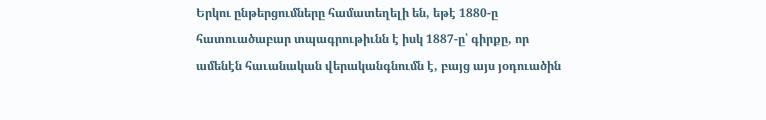Երկու ընթերցումները համատեղելի են, եթէ 1880-ը հատուածաբար տպագրութիւնն է իսկ 1887-ը՝ գիրքը, որ ամենէն հաւանական վերականգնումն է, բայց այս յօդուածին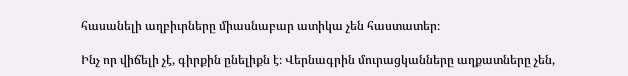հասանելի աղբիւրները միասնաբար ատիկա չեն հաստատեր։

Ինչ որ վիճելի չէ, գիրքին ընելիքն է։ Վերնագրին մուրացկանները աղքատները չեն,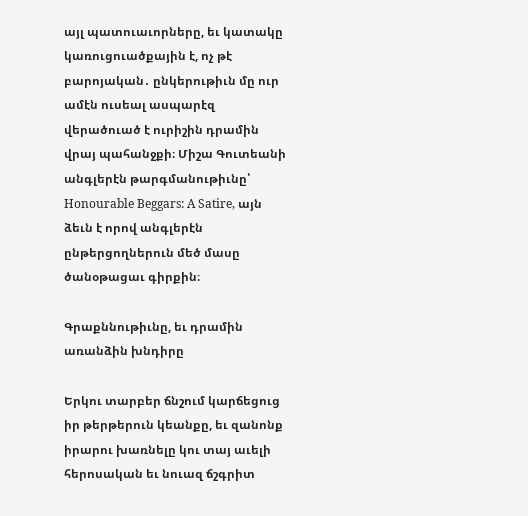այլ պատուաւորները, եւ կատակը կառուցուածքային է, ոչ թէ բարոյական․ ընկերութիւն մը ուր ամէն ուսեալ ասպարէզ վերածուած է ուրիշին դրամին վրայ պահանջքի։ Միշա Գուտեանի անգլերէն թարգմանութիւնը՝ Honourable Beggars: A Satire, այն ձեւն է որով անգլերէն ընթերցողներուն մեծ մասը ծանօթացաւ գիրքին։

Գրաքննութիւնը, եւ դրամին առանձին խնդիրը

Երկու տարբեր ճնշում կարճեցուց իր թերթերուն կեանքը, եւ զանոնք իրարու խառնելը կու տայ աւելի հերոսական եւ նուազ ճշգրիտ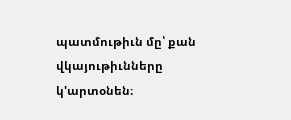պատմութիւն մը՝ քան վկայութիւնները կ'արտօնեն։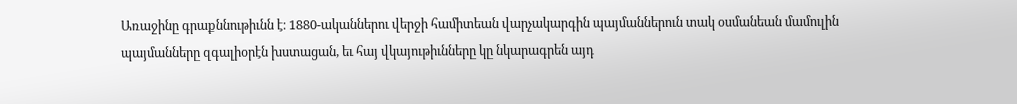Առաջինը գրաքննութիւնն է։ 1880-ականներու վերջի համիտեան վարչակարգին պայմաններուն տակ օսմանեան մամուլին պայմանները զգալիօրէն խստացան, եւ հայ վկայութիւնները կը նկարագրեն այդ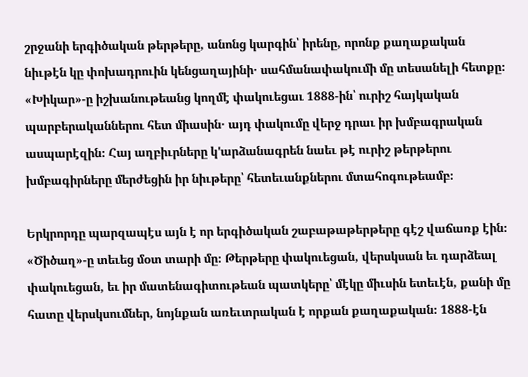շրջանի երգիծական թերթերը, անոնց կարգին՝ իրենը, որոնք քաղաքական նիւթէն կը փոխադրուին կենցաղայինի․ սահմանափակումի մը տեսանելի հետքը։ «Խիկար»-ը իշխանութեանց կողմէ փակուեցաւ 1888-ին՝ ուրիշ հայկական պարբերականներու հետ միասին․ այդ փակումը վերջ դրաւ իր խմբագրական ասպարէզին։ Հայ աղբիւրները կ'արձանագրեն նաեւ թէ ուրիշ թերթերու խմբագիրները մերժեցին իր նիւթերը՝ հետեւանքներու մտահոգութեամբ։

Երկրորդը պարզապէս այն է որ երգիծական շաբաթաթերթերը գէշ վաճառք էին։ «Ծիծաղ»-ը տեւեց մօտ տարի մը։ Թերթերը փակուեցան, վերսկսան եւ դարձեալ փակուեցան, եւ իր մատենագիտութեան պատկերը՝ մէկը միւսին ետեւէն, քանի մը հատը վերսկսումներ, նոյնքան առեւտրական է որքան քաղաքական։ 1888-էն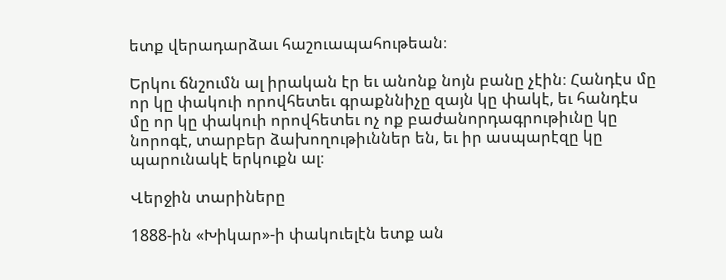ետք վերադարձաւ հաշուապահութեան։

Երկու ճնշումն ալ իրական էր եւ անոնք նոյն բանը չէին։ Հանդէս մը որ կը փակուի որովհետեւ գրաքննիչը զայն կը փակէ, եւ հանդէս մը որ կը փակուի որովհետեւ ոչ ոք բաժանորդագրութիւնը կը նորոգէ, տարբեր ձախողութիւններ են, եւ իր ասպարէզը կը պարունակէ երկուքն ալ։

Վերջին տարիները

1888-ին «Խիկար»-ի փակուելէն ետք ան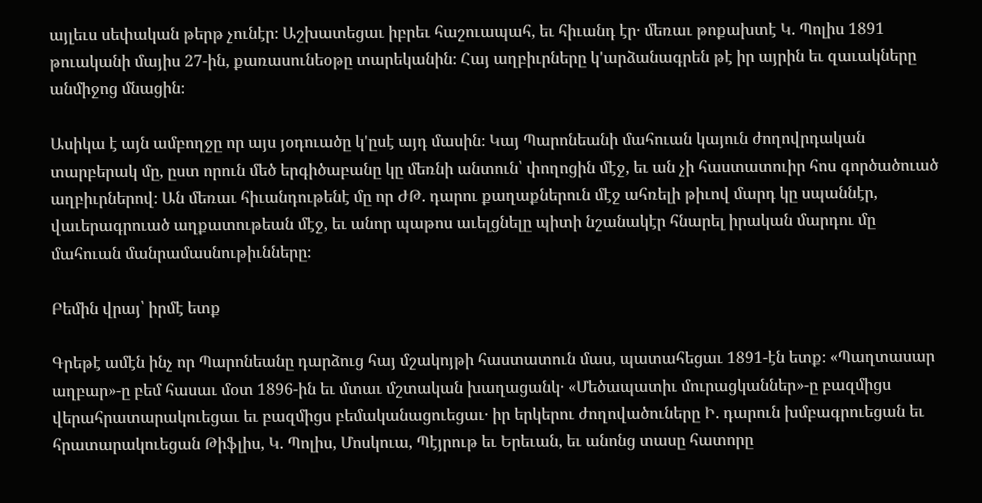այլեւս սեփական թերթ չունէր։ Աշխատեցաւ իբրեւ հաշուապահ, եւ հիւանդ էր․ մեռաւ թոքախտէ Կ. Պոլիս 1891 թուականի մայիս 27-ին, քառասունեօթը տարեկանին։ Հայ աղբիւրները կ'արձանագրեն թէ իր այրին եւ զաւակները անմիջոց մնացին։

Ասիկա է այն ամբողջը որ այս յօդուածը կ'ըսէ այդ մասին։ Կայ Պարոնեանի մահուան կայուն ժողովրդական տարբերակ մը, ըստ որուն մեծ երգիծաբանը կը մեռնի անտուն՝ փողոցին մէջ, եւ ան չի հաստատուիր հոս գործածուած աղբիւրներով։ Ան մեռաւ հիւանդութենէ մը որ ԺԹ. դարու քաղաքներուն մէջ ահռելի թիւով մարդ կը սպաննէր, վաւերագրուած աղքատութեան մէջ, եւ անոր պաթոս աւելցնելը պիտի նշանակէր հնարել իրական մարդու մը մահուան մանրամասնութիւնները։

Բեմին վրայ՝ իրմէ ետք

Գրեթէ ամէն ինչ որ Պարոնեանը դարձուց հայ մշակոյթի հաստատուն մաս, պատահեցաւ 1891-էն ետք։ «Պաղտասար աղբար»-ը բեմ հասաւ մօտ 1896-ին եւ մտաւ մշտական խաղացանկ․ «Մեծապատիւ մուրացկաններ»-ը բազմիցս վերահրատարակուեցաւ եւ բազմիցս բեմականացուեցաւ․ իր երկերու ժողովածուները Ի. դարուն խմբագրուեցան եւ հրատարակուեցան Թիֆլիս, Կ. Պոլիս, Մոսկուա, Պէյրութ եւ Երեւան, եւ անոնց տասը հատորը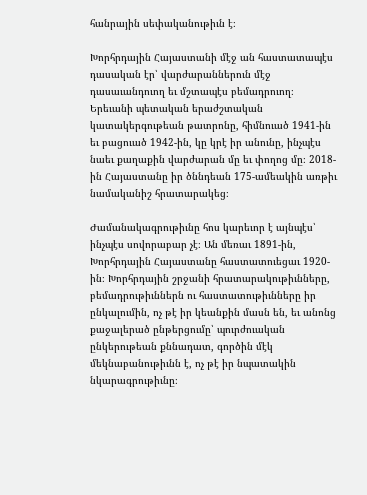հանրային սեփականութիւն է։

Խորհրդային Հայաստանի մէջ ան հաստատապէս դասական էր՝ վարժարաններուն մէջ դասաւանդուող եւ մշտապէս բեմադրուող։ Երեւանի պետական երաժշտական կատակերգութեան թատրոնը, հիմնուած 1941-ին եւ բացուած 1942-ին, կը կրէ իր անունը, ինչպէս նաեւ քաղաքին վարժարան մը եւ փողոց մը։ 2018-ին Հայաստանը իր ծննդեան 175-ամեակին առթիւ նամականիշ հրատարակեց։

Ժամանակագրութիւնը հոս կարեւոր է այնպէս՝ ինչպէս սովորաբար չէ։ Ան մեռաւ 1891-ին, Խորհրդային Հայաստանը հաստատուեցաւ 1920-ին։ Խորհրդային շրջանի հրատարակութիւնները, բեմադրութիւններն ու հաստատութիւնները իր ընկալումին, ոչ թէ իր կեանքին մասն են, եւ անոնց քաջալերած ընթերցումը՝ պուրժուական ընկերութեան քննադատ, գործին մէկ մեկնաբանութիւնն է, ոչ թէ իր նպատակին նկարագրութիւնը։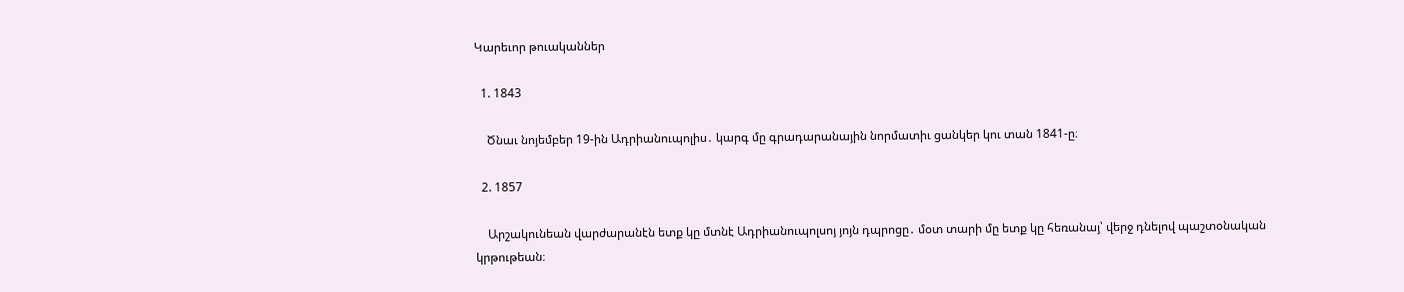Կարեւոր թուականներ

  1. 1843

    Ծնաւ նոյեմբեր 19-ին Ադրիանուպոլիս․ կարգ մը գրադարանային նորմատիւ ցանկեր կու տան 1841-ը։

  2. 1857

    Արշակունեան վարժարանէն ետք կը մտնէ Ադրիանուպոլսոյ յոյն դպրոցը․ մօտ տարի մը ետք կը հեռանայ՝ վերջ դնելով պաշտօնական կրթութեան։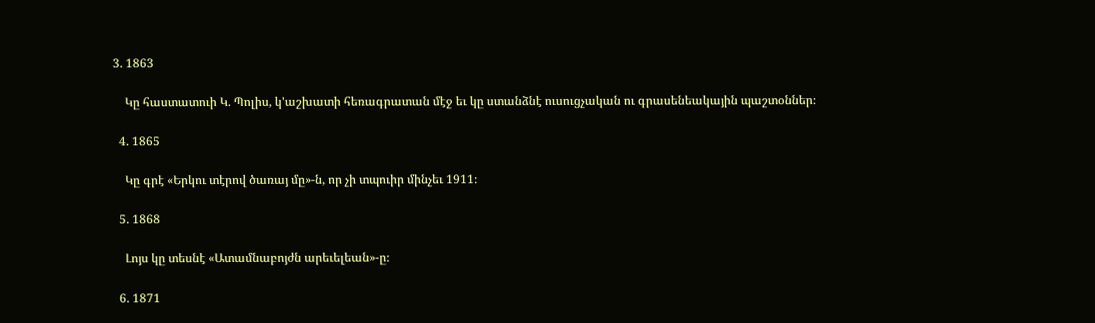3. 1863

    Կը հաստատուի Կ. Պոլիս, կ'աշխատի հեռագրատան մէջ եւ կը ստանձնէ ուսուցչական ու գրասենեակային պաշտօններ։

  4. 1865

    Կը գրէ «Երկու տէրով ծառայ մը»-ն, որ չի տպուիր մինչեւ 1911։

  5. 1868

    Լոյս կը տեսնէ «Ատամնաբոյժն արեւելեան»-ը։

  6. 1871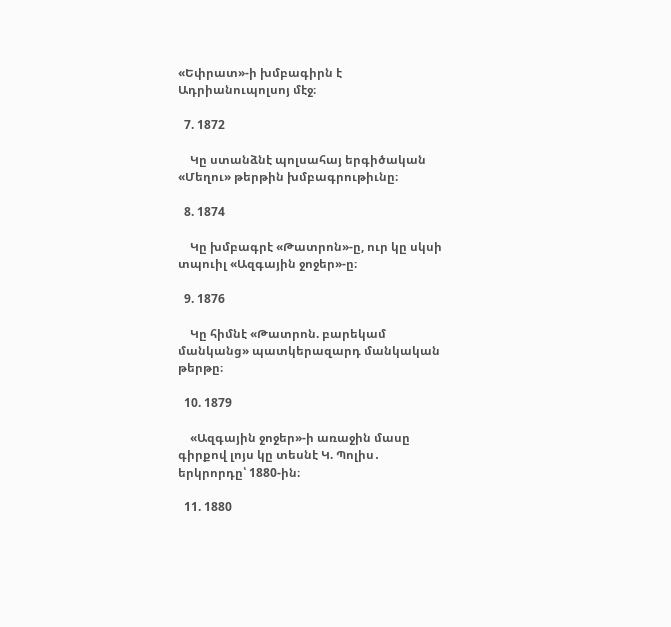«Եփրատ»-ի խմբագիրն է Ադրիանուպոլսոյ մէջ։

  7. 1872

    Կը ստանձնէ պոլսահայ երգիծական «Մեղու» թերթին խմբագրութիւնը։

  8. 1874

    Կը խմբագրէ «Թատրոն»-ը, ուր կը սկսի տպուիլ «Ազգային ջոջեր»-ը։

  9. 1876

    Կը հիմնէ «Թատրոն. բարեկամ մանկանց» պատկերազարդ մանկական թերթը։

  10. 1879

    «Ազգային ջոջեր»-ի առաջին մասը գիրքով լոյս կը տեսնէ Կ. Պոլիս․ երկրորդը՝ 1880-ին։

  11. 1880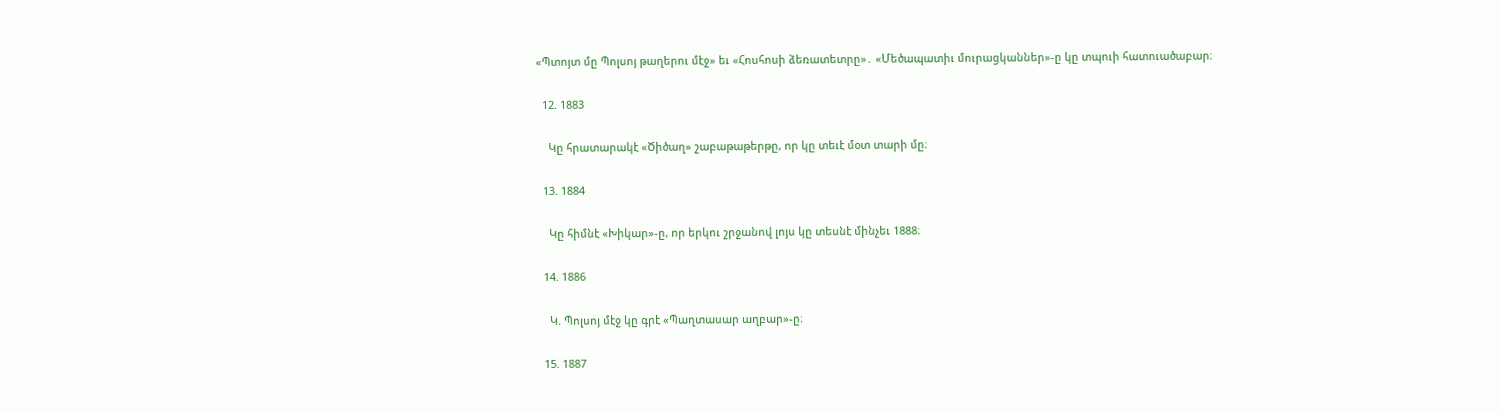«Պտոյտ մը Պոլսոյ թաղերու մէջ» եւ «Հոսհոսի ձեռատետրը»․ «Մեծապատիւ մուրացկաններ»-ը կը տպուի հատուածաբար։

  12. 1883

    Կը հրատարակէ «Ծիծաղ» շաբաթաթերթը, որ կը տեւէ մօտ տարի մը։

  13. 1884

    Կը հիմնէ «Խիկար»-ը, որ երկու շրջանով լոյս կը տեսնէ մինչեւ 1888։

  14. 1886

    Կ. Պոլսոյ մէջ կը գրէ «Պաղտասար աղբար»-ը։

  15. 1887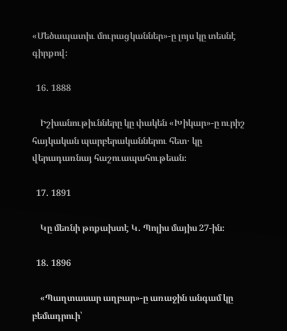«Մեծապատիւ մուրացկաններ»-ը լոյս կը տեսնէ գիրքով։

  16. 1888

    Իշխանութիւնները կը փակեն «Խիկար»-ը ուրիշ հայկական պարբերականներու հետ․ կը վերադառնայ հաշուապահութեան։

  17. 1891

    Կը մեռնի թոքախտէ Կ. Պոլիս մայիս 27-ին։

  18. 1896

    «Պաղտասար աղբար»-ը առաջին անգամ կը բեմադրուի՝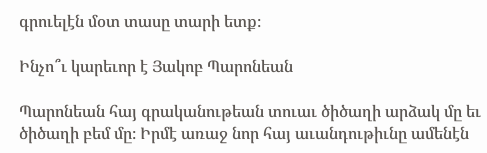գրուելէն մօտ տասը տարի ետք։

Ինչո՞ւ կարեւոր է Յակոբ Պարոնեան

Պարոնեան հայ գրականութեան տուաւ ծիծաղի արձակ մը եւ ծիծաղի բեմ մը։ Իրմէ առաջ նոր հայ աւանդութիւնը ամենէն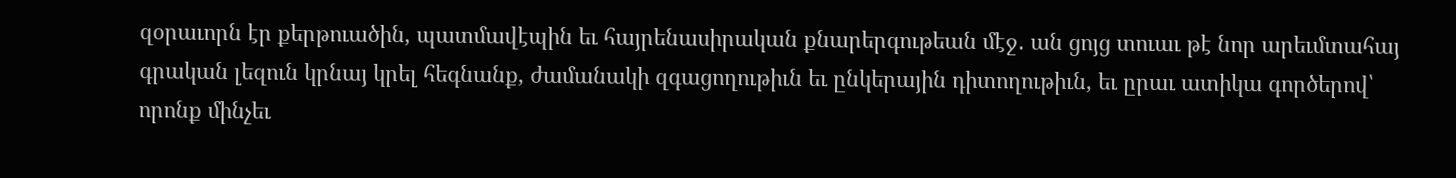զօրաւորն էր քերթուածին, պատմավէպին եւ հայրենասիրական քնարերգութեան մէջ․ ան ցոյց տուաւ թէ նոր արեւմտահայ գրական լեզուն կրնայ կրել հեգնանք, ժամանակի զգացողութիւն եւ ընկերային դիտողութիւն, եւ ըրաւ ատիկա գործերով՝ որոնք մինչեւ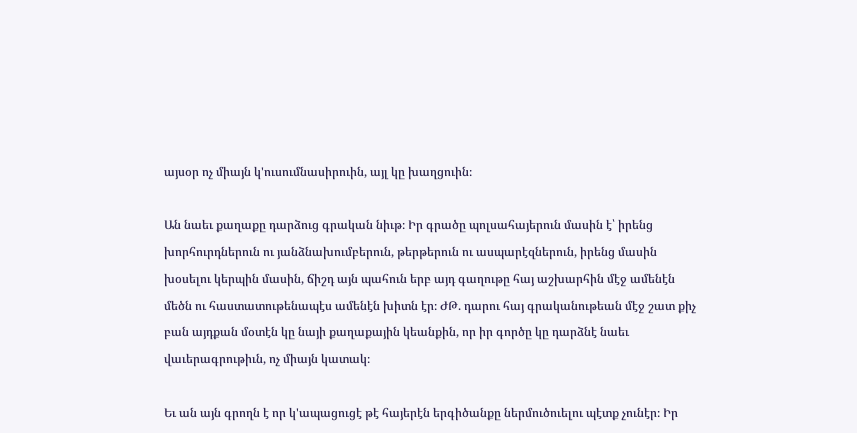այսօր ոչ միայն կ'ուսումնասիրուին, այլ կը խաղցուին։

Ան նաեւ քաղաքը դարձուց գրական նիւթ։ Իր գրածը պոլսահայերուն մասին է՝ իրենց խորհուրդներուն ու յանձնախումբերուն, թերթերուն ու ասպարէզներուն, իրենց մասին խօսելու կերպին մասին, ճիշդ այն պահուն երբ այդ գաղութը հայ աշխարհին մէջ ամենէն մեծն ու հաստատութենապէս ամենէն խիտն էր։ ԺԹ. դարու հայ գրականութեան մէջ շատ քիչ բան այդքան մօտէն կը նայի քաղաքային կեանքին, որ իր գործը կը դարձնէ նաեւ վաւերագրութիւն, ոչ միայն կատակ։

Եւ ան այն գրողն է որ կ'ապացուցէ թէ հայերէն երգիծանքը ներմուծուելու պէտք չունէր։ Իր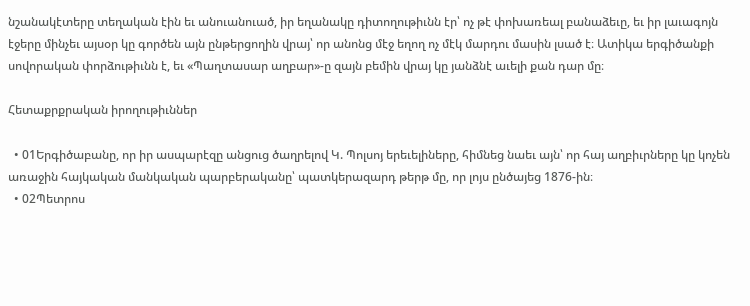նշանակէտերը տեղական էին եւ անուանուած, իր եղանակը դիտողութիւնն էր՝ ոչ թէ փոխառեալ բանաձեւը, եւ իր լաւագոյն էջերը մինչեւ այսօր կը գործեն այն ընթերցողին վրայ՝ որ անոնց մէջ եղող ոչ մէկ մարդու մասին լսած է։ Ատիկա երգիծանքի սովորական փորձութիւնն է, եւ «Պաղտասար աղբար»-ը զայն բեմին վրայ կը յանձնէ աւելի քան դար մը։

Հետաքրքրական իրողութիւններ

  • 01Երգիծաբանը, որ իր ասպարէզը անցուց ծաղրելով Կ. Պոլսոյ երեւելիները, հիմնեց նաեւ այն՝ որ հայ աղբիւրները կը կոչեն առաջին հայկական մանկական պարբերականը՝ պատկերազարդ թերթ մը, որ լոյս ընծայեց 1876-ին։
  • 02Պետրոս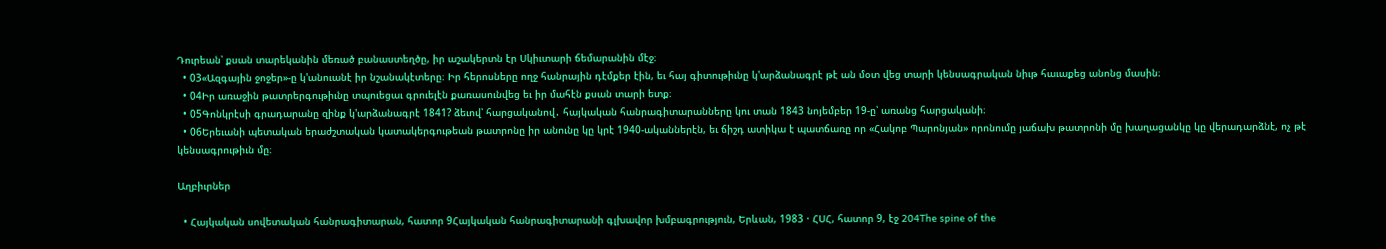Դուրեան՝ քսան տարեկանին մեռած բանաստեղծը, իր աշակերտն էր Սկիւտարի ճեմարանին մէջ։
  • 03«Ազգային ջոջեր»-ը կ'անուանէ իր նշանակէտերը։ Իր հերոսները ողջ հանրային դէմքեր էին, եւ հայ գիտութիւնը կ'արձանագրէ թէ ան մօտ վեց տարի կենսագրական նիւթ հաւաքեց անոնց մասին։
  • 04Իր առաջին թատրերգութիւնը տպուեցաւ գրուելէն քառասունվեց եւ իր մահէն քսան տարի ետք։
  • 05Գոնկրէսի գրադարանը զինք կ'արձանագրէ 1841? ձեւով՝ հարցականով․ հայկական հանրագիտարանները կու տան 1843 նոյեմբեր 19-ը՝ առանց հարցականի։
  • 06Երեւանի պետական երաժշտական կատակերգութեան թատրոնը իր անունը կը կրէ 1940-ականներէն, եւ ճիշդ ատիկա է պատճառը որ «Հակոբ Պարոնյան» որոնումը յաճախ թատրոնի մը խաղացանկը կը վերադարձնէ, ոչ թէ կենսագրութիւն մը։

Աղբիւրներ

  • Հայկական սովետական հանրագիտարան, հատոր 9Հայկական հանրագիտարանի գլխավոր խմբագրություն, Երևան, 1983 · ՀՍՀ, հատոր 9, էջ 204The spine of the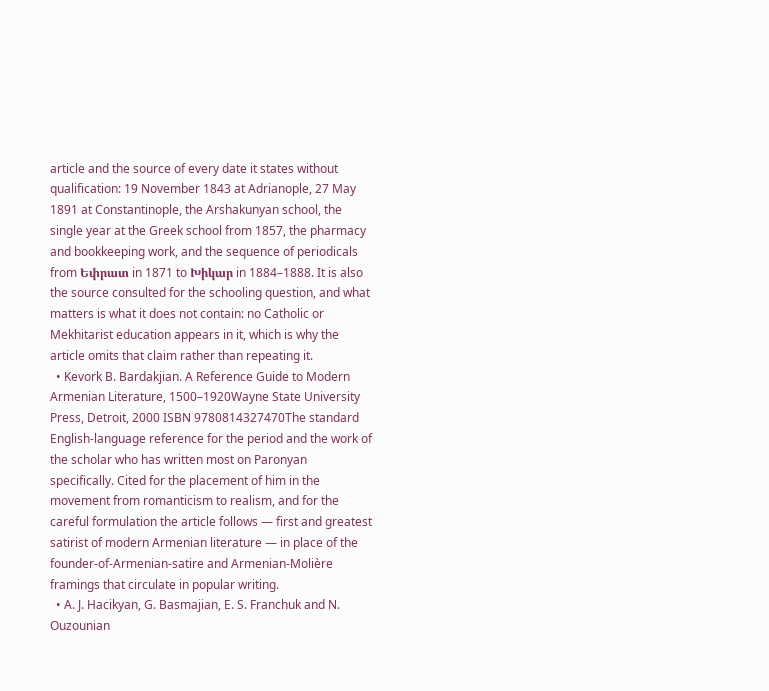article and the source of every date it states without qualification: 19 November 1843 at Adrianople, 27 May 1891 at Constantinople, the Arshakunyan school, the single year at the Greek school from 1857, the pharmacy and bookkeeping work, and the sequence of periodicals from Եփրատ in 1871 to Խիկար in 1884–1888. It is also the source consulted for the schooling question, and what matters is what it does not contain: no Catholic or Mekhitarist education appears in it, which is why the article omits that claim rather than repeating it.
  • Kevork B. Bardakjian. A Reference Guide to Modern Armenian Literature, 1500–1920Wayne State University Press, Detroit, 2000 ISBN 9780814327470The standard English-language reference for the period and the work of the scholar who has written most on Paronyan specifically. Cited for the placement of him in the movement from romanticism to realism, and for the careful formulation the article follows — first and greatest satirist of modern Armenian literature — in place of the founder-of-Armenian-satire and Armenian-Molière framings that circulate in popular writing.
  • A. J. Hacikyan, G. Basmajian, E. S. Franchuk and N. Ouzounian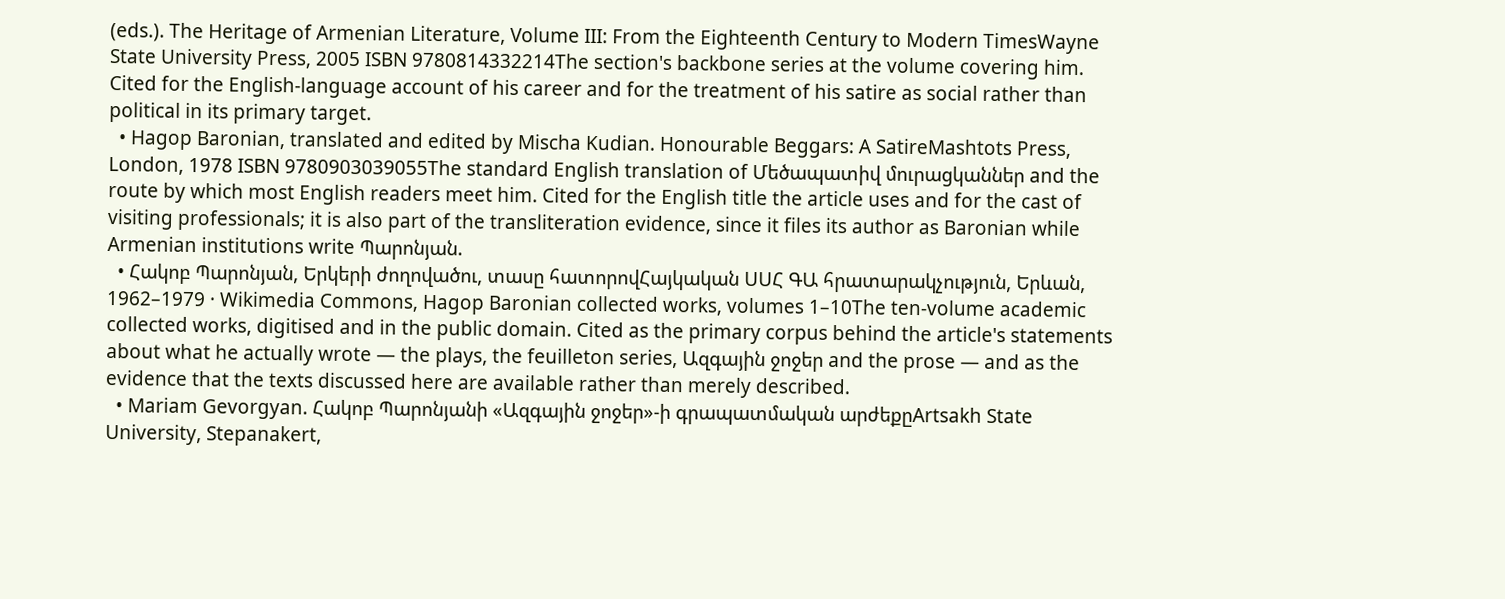(eds.). The Heritage of Armenian Literature, Volume III: From the Eighteenth Century to Modern TimesWayne State University Press, 2005 ISBN 9780814332214The section's backbone series at the volume covering him. Cited for the English-language account of his career and for the treatment of his satire as social rather than political in its primary target.
  • Hagop Baronian, translated and edited by Mischa Kudian. Honourable Beggars: A SatireMashtots Press, London, 1978 ISBN 9780903039055The standard English translation of Մեծապատիվ մուրացկաններ and the route by which most English readers meet him. Cited for the English title the article uses and for the cast of visiting professionals; it is also part of the transliteration evidence, since it files its author as Baronian while Armenian institutions write Պարոնյան.
  • Հակոբ Պարոնյան, Երկերի ժողովածու, տասը հատորովՀայկական ՍՍՀ ԳԱ հրատարակչություն, Երևան, 1962–1979 · Wikimedia Commons, Hagop Baronian collected works, volumes 1–10The ten-volume academic collected works, digitised and in the public domain. Cited as the primary corpus behind the article's statements about what he actually wrote — the plays, the feuilleton series, Ազգային ջոջեր and the prose — and as the evidence that the texts discussed here are available rather than merely described.
  • Mariam Gevorgyan. Հակոբ Պարոնյանի «Ազգային ջոջեր»-ի գրապատմական արժեքըArtsakh State University, Stepanakert,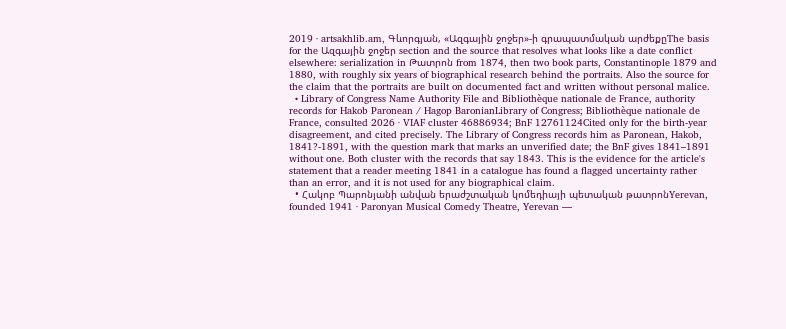2019 · artsakhlib.am, Գևորգյան, «Ազգային ջոջեր»-ի գրապատմական արժեքըThe basis for the Ազգային ջոջեր section and the source that resolves what looks like a date conflict elsewhere: serialization in Թատրոն from 1874, then two book parts, Constantinople 1879 and 1880, with roughly six years of biographical research behind the portraits. Also the source for the claim that the portraits are built on documented fact and written without personal malice.
  • Library of Congress Name Authority File and Bibliothèque nationale de France, authority records for Hakob Paronean / Hagop BaronianLibrary of Congress; Bibliothèque nationale de France, consulted 2026 · VIAF cluster 46886934; BnF 12761124Cited only for the birth-year disagreement, and cited precisely. The Library of Congress records him as Paronean, Hakob, 1841?-1891, with the question mark that marks an unverified date; the BnF gives 1841–1891 without one. Both cluster with the records that say 1843. This is the evidence for the article's statement that a reader meeting 1841 in a catalogue has found a flagged uncertainty rather than an error, and it is not used for any biographical claim.
  • Հակոբ Պարոնյանի անվան երաժշտական կոմեդիայի պետական թատրոնYerevan, founded 1941 · Paronyan Musical Comedy Theatre, Yerevan —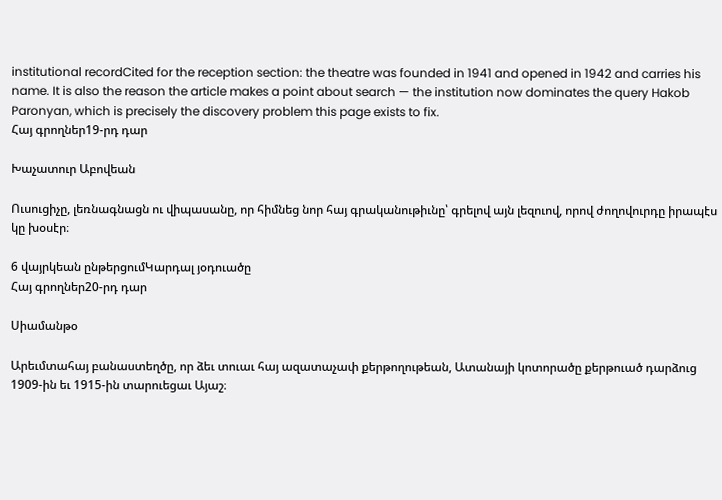institutional recordCited for the reception section: the theatre was founded in 1941 and opened in 1942 and carries his name. It is also the reason the article makes a point about search — the institution now dominates the query Hakob Paronyan, which is precisely the discovery problem this page exists to fix.
Հայ գրողներ19-րդ դար

Խաչատուր Աբովեան

Ուսուցիչը, լեռնագնացն ու վիպասանը, որ հիմնեց նոր հայ գրականութիւնը՝ գրելով այն լեզուով, որով ժողովուրդը իրապէս կը խօսէր։

6 վայրկեան ընթերցումԿարդալ յօդուածը
Հայ գրողներ20-րդ դար

Սիամանթօ

Արեւմտահայ բանաստեղծը, որ ձեւ տուաւ հայ ազատաչափ քերթողութեան, Ատանայի կոտորածը քերթուած դարձուց 1909-ին եւ 1915-ին տարուեցաւ Այաշ։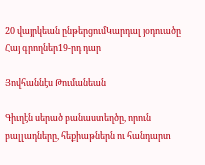20 վայրկեան ընթերցումԿարդալ յօդուածը
Հայ գրողներ19-րդ դար

Յովհաննէս Թումանեան

Գիւղէն սերած բանաստեղծը, որուն բալլադները, հեքիաթներն ու հանդարտ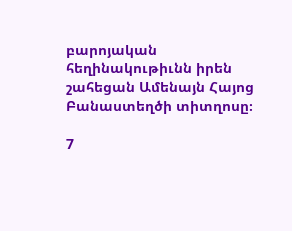բարոյական հեղինակութիւնն իրեն շահեցան Ամենայն Հայոց Բանաստեղծի տիտղոսը։

7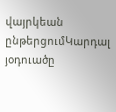վայրկեան ընթերցումԿարդալ յօդուածը